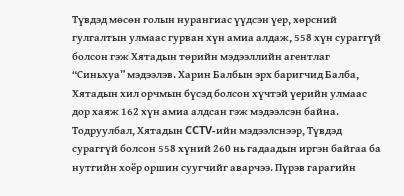Түвдэд мөсөн голын нурангиас үүдсэн үер, хөрсний гулгалтын улмаас гурван хүн амиа алдаж, 558 хүн сураггүй болсон гэж Хятадын төрийн мэдээллийн агентлаг “Синьхуа” мэдээлэв. Харин Балбын эрх баригчид Балба, Хятадын хил орчмын бүсэд болсон хүчтэй үерийн улмаас дор хаяж 162 хүн амиа алдсан гэж мэдээлсэн байна. Тодруулбал, Хятадын CCTV-ийн мэдээлснээр, Түвдэд сураггүй болсон 558 хүний 260 нь гадаадын иргэн байгаа ба нутгийн хоёр оршин суугчийг аварчээ. Пүрэв гарагийн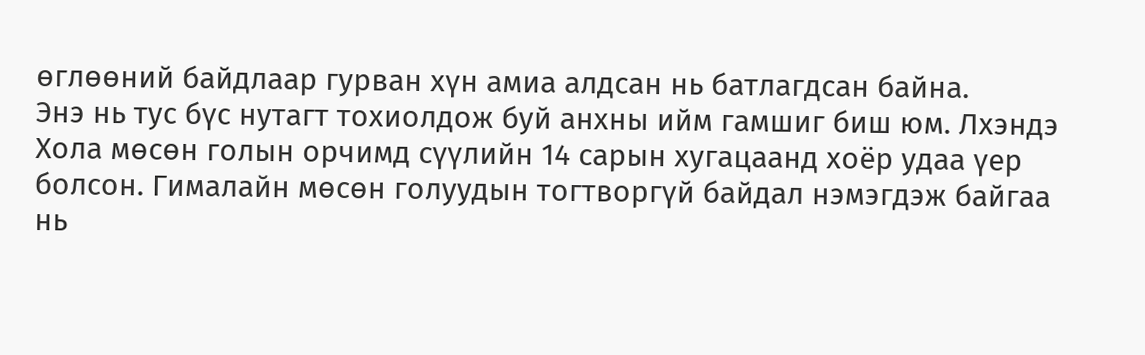өглөөний байдлаар гурван хүн амиа алдсан нь батлагдсан байна.
Энэ нь тус бүс нутагт тохиолдож буй анхны ийм гамшиг биш юм. Лхэндэ Хола мөсөн голын орчимд сүүлийн 14 сарын хугацаанд хоёр удаа үер болсон. Гималайн мөсөн голуудын тогтворгүй байдал нэмэгдэж байгаа нь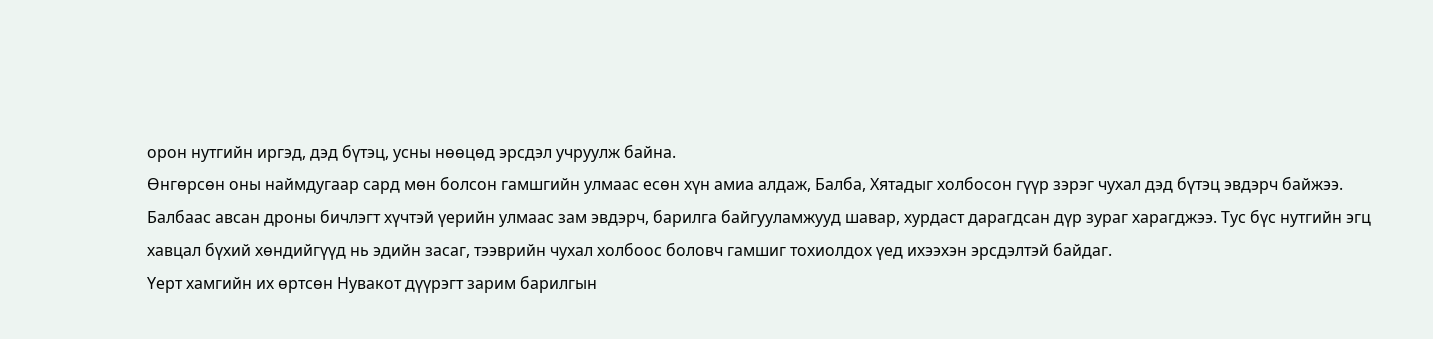орон нутгийн иргэд, дэд бүтэц, усны нөөцөд эрсдэл учруулж байна.
Өнгөрсөн оны наймдугаар сард мөн болсон гамшгийн улмаас есөн хүн амиа алдаж, Балба, Хятадыг холбосон гүүр зэрэг чухал дэд бүтэц эвдэрч байжээ.
Балбаас авсан дроны бичлэгт хүчтэй үерийн улмаас зам эвдэрч, барилга байгууламжууд шавар, хурдаст дарагдсан дүр зураг харагджээ. Тус бүс нутгийн эгц хавцал бүхий хөндийгүүд нь эдийн засаг, тээврийн чухал холбоос боловч гамшиг тохиолдох үед ихээхэн эрсдэлтэй байдаг.
Үерт хамгийн их өртсөн Нувакот дүүрэгт зарим барилгын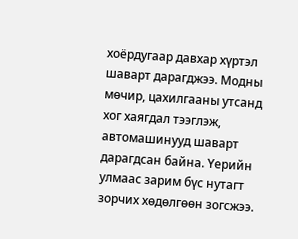хоёрдугаар давхар хүртэл шаварт дарагджээ. Модны мөчир, цахилгааны утсанд хог хаягдал тээглэж, автомашинууд шаварт дарагдсан байна. Үерийн улмаас зарим бүс нутагт зорчих хөдөлгөөн зогсжээ.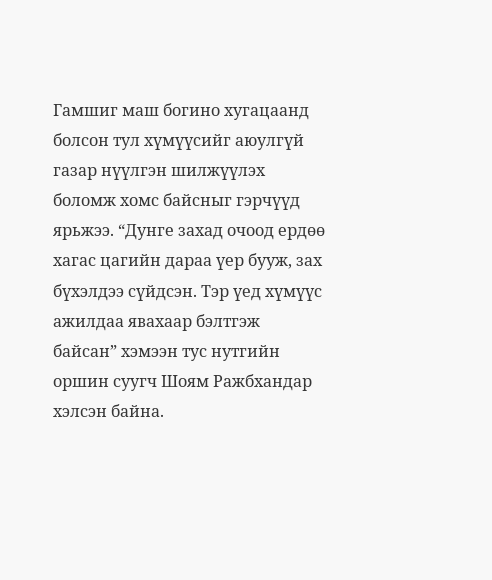Гамшиг маш богино хугацаанд болсон тул хүмүүсийг аюулгүй газар нүүлгэн шилжүүлэх боломж хомс байсныг гэрчүүд ярьжээ. “Дунге захад очоод ердөө хагас цагийн дараа үер бууж, зах бүхэлдээ сүйдсэн. Тэр үед хүмүүс ажилдаа явахаар бэлтгэж байсан” хэмээн тус нутгийн оршин суугч Шоям Ражбхандар хэлсэн байна.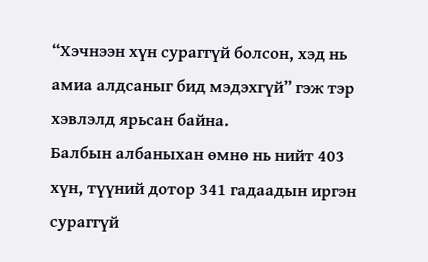“Хэчнээн хүн сураггүй болсон, хэд нь амиа алдсаныг бид мэдэхгүй” гэж тэр хэвлэлд ярьсан байна.
Балбын албаныхан өмнө нь нийт 403 хүн, түүний дотор 341 гадаадын иргэн сураггүй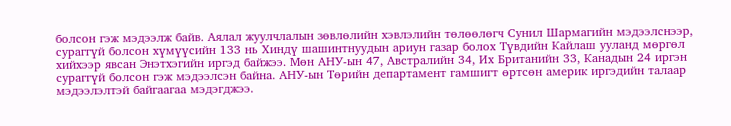болсон гэж мэдээлж байв. Аялал жуулчлалын зөвлөлийн хэвлэлийн төлөөлөгч Сунил Шармагийн мэдээлснээр, сураггүй болсон хүмүүсийн 133 нь Хиндү шашинтнуудын ариун газар болох Түвдийн Кайлаш ууланд мөргөл хийхээр явсан Энэтхэгийн иргэд байжээ. Мөн АНУ-ын 47, Австралийн 34, Их Британийн 33, Канадын 24 иргэн сураггүй болсон гэж мэдээлсэн байна. АНУ-ын Төрийн департамент гамшигт өртсөн америк иргэдийн талаар мэдээлэлтэй байгаагаа мэдэгджээ.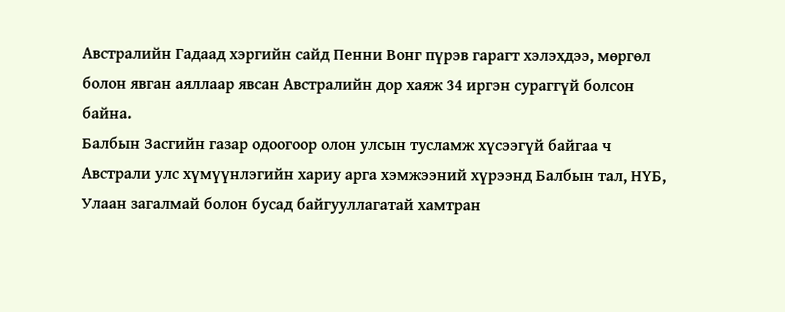Австралийн Гадаад хэргийн сайд Пенни Вонг пүрэв гарагт хэлэхдээ, мөргөл болон явган аяллаар явсан Австралийн дор хаяж 34 иргэн сураггүй болсон байна.
Балбын Засгийн газар одоогоор олон улсын тусламж хүсээгүй байгаа ч Австрали улс хүмүүнлэгийн хариу арга хэмжээний хүрээнд Балбын тал, НҮБ, Улаан загалмай болон бусад байгууллагатай хамтран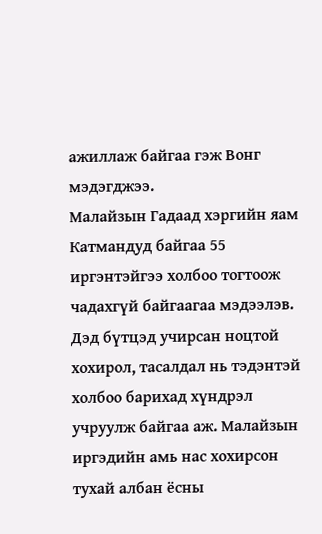ажиллаж байгаа гэж Вонг мэдэгджээ.
Малайзын Гадаад хэргийн яам Катмандуд байгаа 55 иргэнтэйгээ холбоо тогтоож чадахгүй байгаагаа мэдээлэв. Дэд бүтцэд учирсан ноцтой хохирол, тасалдал нь тэдэнтэй холбоо барихад хүндрэл учруулж байгаа аж. Малайзын иргэдийн амь нас хохирсон тухай албан ёсны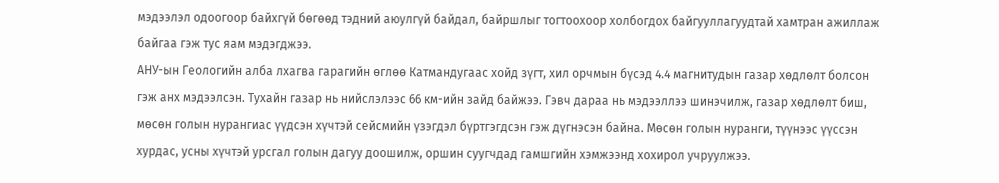мэдээлэл одоогоор байхгүй бөгөөд тэдний аюулгүй байдал, байршлыг тогтоохоор холбогдох байгууллагуудтай хамтран ажиллаж байгаа гэж тус яам мэдэгджээ.
АНУ-ын Геологийн алба лхагва гарагийн өглөө Катмандугаас хойд зүгт, хил орчмын бүсэд 4.4 магнитудын газар хөдлөлт болсон гэж анх мэдээлсэн. Тухайн газар нь нийслэлээс 66 км-ийн зайд байжээ. Гэвч дараа нь мэдээллээ шинэчилж, газар хөдлөлт биш, мөсөн голын нурангиас үүдсэн хүчтэй сейсмийн үзэгдэл бүртгэгдсэн гэж дүгнэсэн байна. Мөсөн голын нуранги, түүнээс үүссэн хурдас, усны хүчтэй урсгал голын дагуу доошилж, оршин суугчдад гамшгийн хэмжээнд хохирол учруулжээ.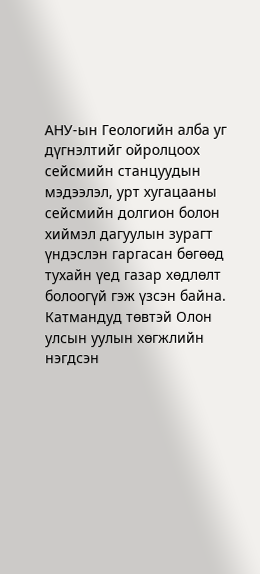АНУ-ын Геологийн алба уг дүгнэлтийг ойролцоох сейсмийн станцуудын мэдээлэл, урт хугацааны сейсмийн долгион болон хиймэл дагуулын зурагт үндэслэн гаргасан бөгөөд тухайн үед газар хөдлөлт болоогүй гэж үзсэн байна.
Катмандуд төвтэй Олон улсын уулын хөгжлийн нэгдсэн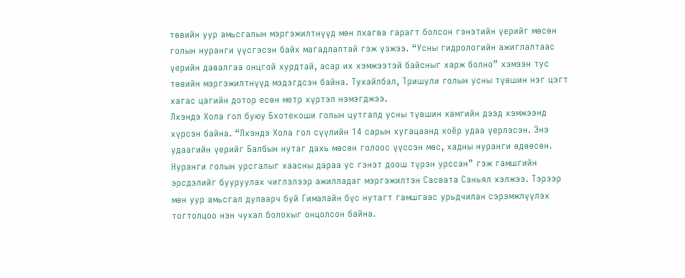төвийн уур амьсгалын мэргэжилтнүүд мөн лхагва гарагт болсон гэнэтийн үерийг мөсөн голын нуранги үүсгэсэн байх магадлалтай гэж үзжээ. “Усны гидрологийн ажиглалтаас үерийн давалгаа онцгой хурдтай, асар их хэмжээтэй байсныг харж болно” хэмээн тус төвийн мэргэжилтнүүд мэдэгдсэн байна. Тухайлбал, Тришули голын усны түвшин нэг цэгт хагас цагийн дотор есөн метр хүртэл нэмэгджээ.
Лхэндэ Хола гол буюу Бхотекоши голын цутгалд усны түвшин хамгийн дээд хэмжээнд хүрсэн байна. “Лхэндэ Хола гол сүүлийн 14 сарын хугацаанд хоёр удаа үерлэсэн. Энэ удаагийн үерийг Балбын нутаг дахь мөсөн голоос үүссэн мөс, хадны нуранги өдөөсөн. Нуранги голын урсгалыг хаасны дараа ус гэнэт доош түрэн урссан” гэж гамшгийн эрсдэлийг бууруулах чиглэлээр ажилладаг мэргэжилтэн Сасвата Саньял хэлжээ. Тэрээр мөн уур амьсгал дулаарч буй Гималайн бүс нутагт гамшгаас урьдчилан сэрэмжлүүлэх тогтолцоо нэн чухал болохыг онцолсон байна.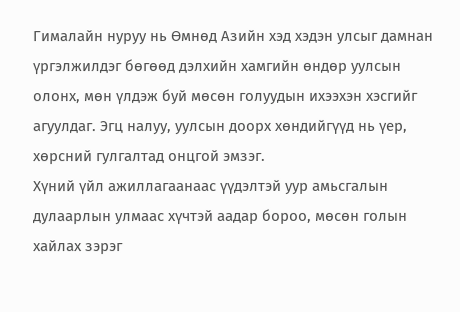Гималайн нуруу нь Өмнөд Азийн хэд хэдэн улсыг дамнан үргэлжилдэг бөгөөд дэлхийн хамгийн өндөр уулсын олонх, мөн үлдэж буй мөсөн голуудын ихээхэн хэсгийг агуулдаг. Эгц налуу, уулсын доорх хөндийгүүд нь үер, хөрсний гулгалтад онцгой эмзэг.
Хүний үйл ажиллагаанаас үүдэлтэй уур амьсгалын дулаарлын улмаас хүчтэй аадар бороо, мөсөн голын хайлах зэрэг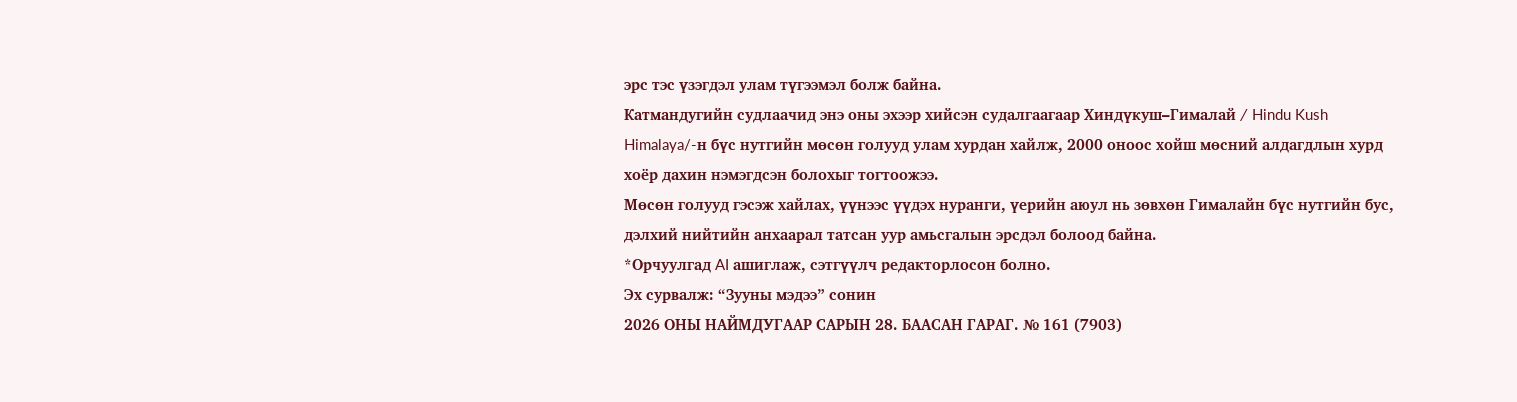эрс тэс үзэгдэл улам түгээмэл болж байна.
Катмандугийн судлаачид энэ оны эхээр хийсэн судалгаагаар Хиндүкуш–Гималай / Hindu Kush Himalaya/-н бүс нутгийн мөсөн голууд улам хурдан хайлж, 2000 оноос хойш мөсний алдагдлын хурд хоёр дахин нэмэгдсэн болохыг тогтоожээ.
Мөсөн голууд гэсэж хайлах, үүнээс үүдэх нуранги, үерийн аюул нь зөвхөн Гималайн бүс нутгийн бус, дэлхий нийтийн анхаарал татсан уур амьсгалын эрсдэл болоод байна.
*Орчуулгад AI ашиглаж, сэтгүүлч редакторлосон болно.
Эх сурвалж: “Зууны мэдээ” сонин
2026 ОНЫ НАЙМДУГААР САРЫН 28. БААСАН ГАРАГ. № 161 (7903)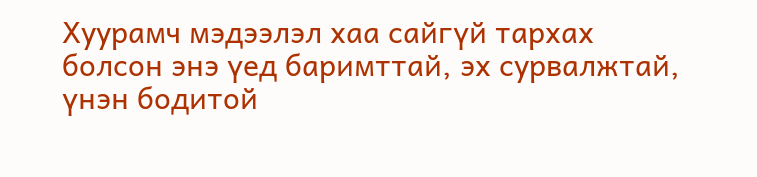Хуурамч мэдээлэл хаа сайгүй тархах болсон энэ үед баримттай, эх сурвалжтай, үнэн бодитой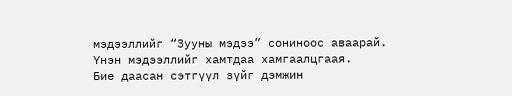мэдээллийг “Зууны мэдээ” сониноос аваарай.
Үнэн мэдээллийг хамтдаа хамгаалцгаая.
Бие даасан сэтгүүл зүйг дэмжин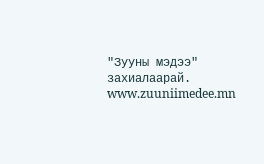"Зууны мэдээ" захиалаарай. www.zuuniimedee.mn